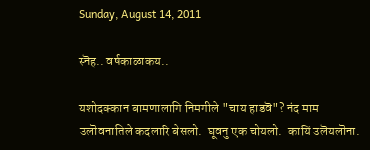Sunday, August 14, 2011

स्नॆह.. वर्षकाळाकय..

यशोदक्‍कान बामणालागि निमगीले "चाय हाडवॆ"? नंद माम उलॊवनातिले कदलारि बेसलो.  घूवनु एक चोयलो.  कायिं उलॆयलॊना.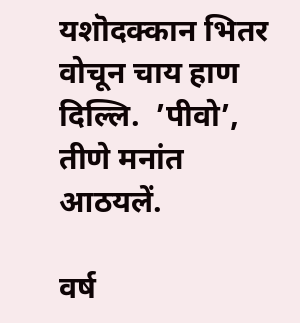यशॊदक्‍कान भितर वोचून चाय हाण दिल्लि.  ’पीवो’, तीणे मनांत आठयलें.

वर्ष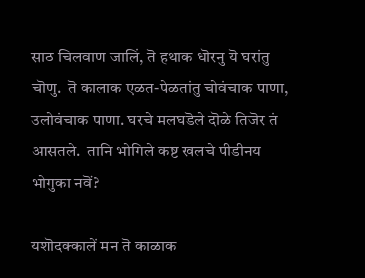साठ चिलवाण जालिं, तॆ हथाक धॊरनु यॆ घरांतु चॊणु.  तॆ कालाक एळत-पेळतांतु चोवंचाक पाणा, उलोवंचाक पाणा. घरचे मलघडॆले दॊळे तिजॆर तं आसतले.  तानि भोगिले कष्ट खलचे पीडीनय भोगुका नवॆं?

यशॊदक्‍कालें मन तॆ काळाक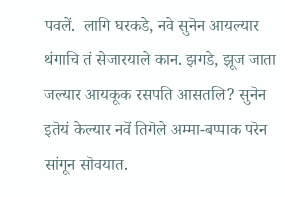पवलें.  लागि घरकडे, नवे सुनॆन आयल्यार थंगाचि तं सेजारयाले कान. झगडे, झूज जाता जल्यार आयकूक रसपति आसतलि? सुनॆन इतॆयं केल्यार नवॆं तिगॆले अम्मा-बप्पाक परॆन सांगून सॊवयात.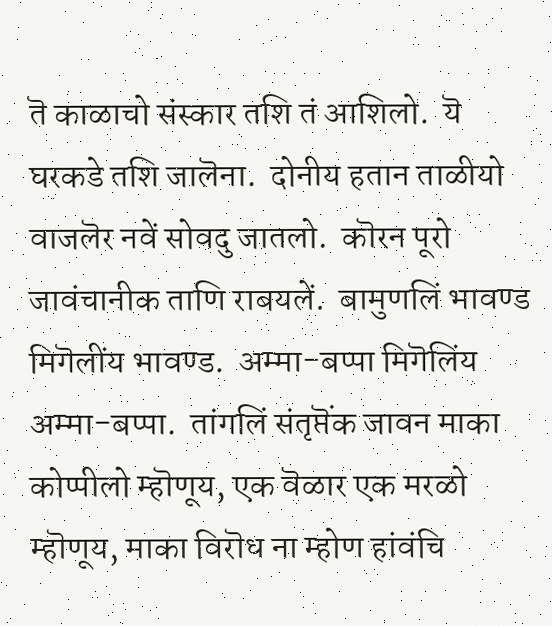तॆ काळाचो संस्कार तशि तं आशिलो.  यॆ घरकडे तशि जालॆना.  दोनीय हतान ताळीयो वाजलॆर नवें सोवदु जातलो.  कॊरन पूरो जावंचानीक ताणि राबयलें.  बामुणलिं भावण्ड मिगॆलींय भावण्ड.  अम्मा-बप्पा मिगॆलिंय अम्मा-बप्पा.  तांगलिं संतृप्तॆंक जावन माका कोप्पीलो म्हॊणूय, एक वॆळार एक मरळो म्हॊणूय, माका विरॊध ना म्होण हांवंचि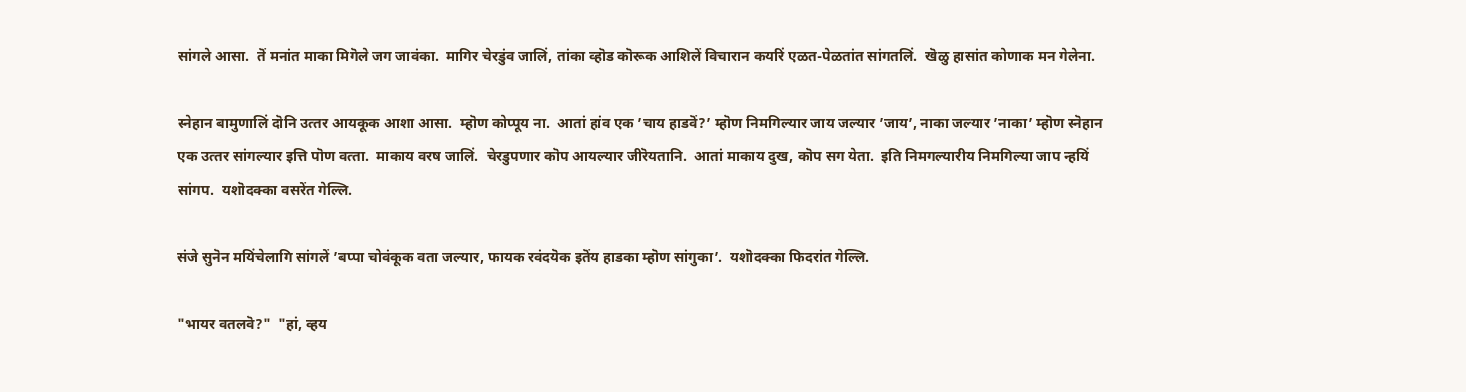सांगले आसा.  तॆं मनांत माका मिगॆले जग जावंका.  मागिर चेरडुंव जालिं, तांका व्हॊड कॊरूक आशिलें विचारान कयरिं एळत-पेळतांत सांगतलिं.  खॆळु हासांत कोणाक मन गेलेना.

स्नेहान बामुणालिं दॊनि उत्‍तर आयकूक आशा आसा.  म्हॊण कोप्‍पूय ना.  आतां हांव एक ’चाय हाडवॆं?’ म्हॊण निमगिल्यार जाय जल्यार ’जाय’, नाका जल्यार ’नाका’ म्हॊण स्नॆहान एक उत्‍तर सांगल्यार इत्ति पॊण वत्‍ता.  माकाय वरष जालिं.  चेरडुपणार कॊप आयल्यार जीरॆयतानि.  आतां माकाय दुख, कॊप सग येता.  इति निमगल्यारीय निमगिल्या जाप न्हयिं सांगप.  यशॊदक्‍का वसरेंत गेल्लि.

संजे सुनॆन मयिंचेलागि सांगलें ’बप्पा चोवंकूक वता जल्यार, फायक रवंदयॆक इतॆंय हाडका म्हॊण सांगुका’.  यशॊदक्‍का फिदरांत गेल्लि.

"भायर वतलवॆ?"  "हां, व्हय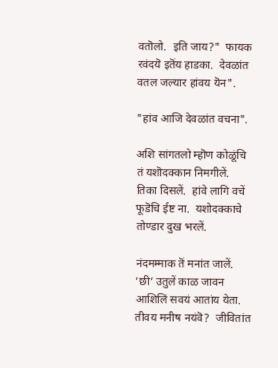वतॊलो.  इति जाय?"  फायक रवंदयॆ इतॆंय हाडका.  देवळांत वतल जल्यार हांवय यॆन".

"हांव आजि देवळांत वचना".

अशि सांगतलो म्हॊण कोळूंचि तं यशॊदक्‍कान निमगीलें.  तिका दिसलें.  हांवे लागि वचें फूडॆचि ईष्ट ना.  यशोदक्‍काचे तोण्डार दुख भरलें.

नंदमम्माक तॆं मनांत जालें. ’छी’ उतुलें काळ जावन आशिलिं सवयं आतांय येता.  तीवय मनीष नयंवॆ?  जीवितांत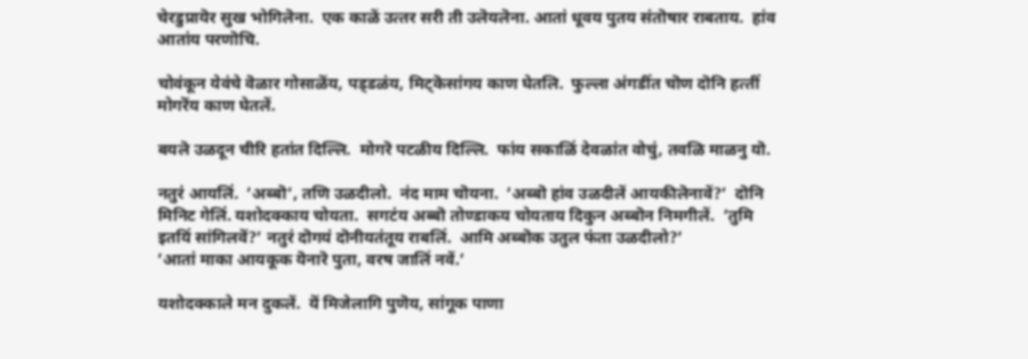चेरडुप्रायॆर सुख भोगिलॆना.  एक काळें उत्‍तर सरी ती उलॆयलॆना. आतां धूवय पुतय संतॊषार राबताय.  हांव आतांय परणॊचि.

चोवंकून येवंचे वॆळार गोसाळॆंय, पड्‍डळंय, मिट्कॆसांगय काण घेतलि.  फुल्ला अंगडींत चॊण दॊनि हत्‍तीं मोगरॆंय काण घेतलें.

बयलॆ उळदून चीरि हतांत दिल्लि.  मोगरॆ पटळीय दिल्लि.  फांय सकाळिं देवळांत वोचुं, तवळि माळनु यॊ.

नतुरं आयलिं.  ’अब्बॊ’, तणि उळदीलो.  नंद माम चॊयना.  ’अब्बॊ हांव उळदीलें आयकीलॆनावें?’  दॊनि मिनिट गेलिं. यशोदक्‍काय चोयता.  सगटंय अब्बॊ तोण्डाकय चोयताय दिकुन अब्बॊन निमगीलें.  ’तुमि इतयिं सांगिलवॆं?’ नतुरं दॊगयं दॊनीयतंतूय राबलिं.  आमि अब्बॊक उतुल फंता उळदीलो?’
’आतां माका आयकूक यॆनारॆ पुता, वरष जालिं नवें.’

यशोदक्‍काले मन दुकलें.  यॆं मिजेलागि पुणॆय, सांगूक पाणा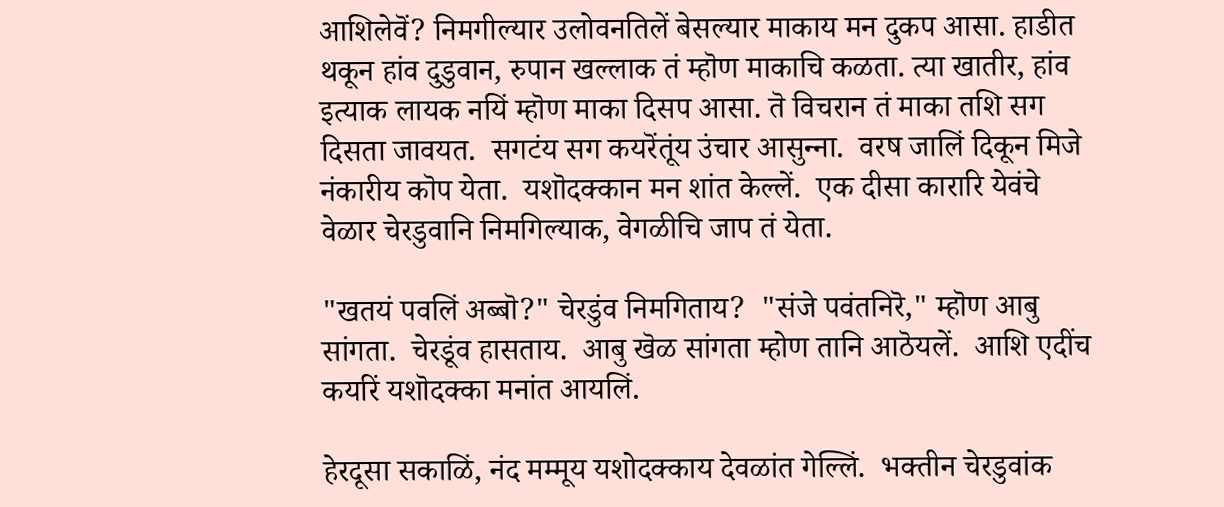आशिलेवॆं? निमगील्यार उलोवनतिलें बेसल्यार माकाय मन दुकप आसा. हाडीत थकून हांव दुडुवान, रुपान खल्लाक तं म्हॊण माकाचि कळता. त्या खातीर, हांव इत्याक लायक नयिं म्हॊण माका दिसप आसा. तॆ विचरान तं माका तशि सग दिसता जावयत.  सगटंय सग कयरॆंतूंय उंचार आसुन्‍ना.  वरष जालिं दिकून मिजे नंकारीय कॊप येता.  यशॊदक्कान मन शांत केल्लें.  एक दीसा कारारि येवंचे वेळार चेरडुवानि निमगिल्याक, वेगळीचि जाप तं येता.

"खतयं पवलिं अब्बॊ?" चेरडुंव निमगिताय?  "संजे पवंतनिरॆ," म्हॊण आबु सांगता.  चेरडूंव हासताय.  आबु खॆळ सांगता म्होण तानि आठॆयलें.  आशि एदींच कयरिं यशॊदक्‍का मनांत आयलिं.

हेरदूसा सकाळिं, नंद मम्मूय यशोदक्‍काय देवळांत गेल्लिं.  भक्‍तीन चेरडुवांक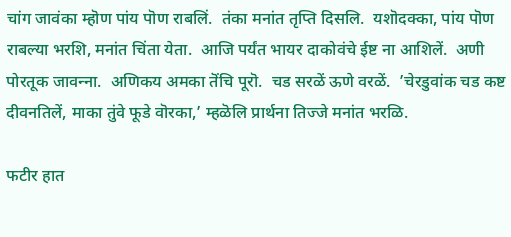चांग जावंका म्हॊण पांय पॊण राबलिं.  तंका मनांत तृप्ति दिसलि.  यशॊदक्‍का, पांय पॊण राबल्या भरशि, मनांत चिंता येता.  आजि पर्यंत भायर दाकोवंचे ईष्ट ना आशिलें.  अणी पोरतूक जावन्‍ना.  अणिकय अमका तॆंचि पूरॊ.  चड सरळें ऊणे वरळें.  ’चेरडुवांक चड कष्ट दीवनतिलें, माका तुंवे फूडे वॊरका,’ म्हळॆलि प्रार्थना तिज्जे मनांत भरळि.

फटीर हात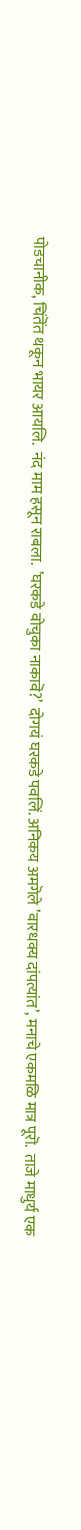पोडचानीक, चिंतॆंत थकून भायर आयलि.  नंद माम हसून राबला.  ’घरकडे वोचुका नाकावॆ?’  दोगयं घरकडे पवलिं. अनिकय अमगॆले ’वारधक्य दांपत्यांत’, मनाचे एकमळि मात्र पूरॊ.  ताजे माधुर्य एक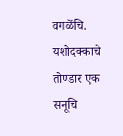वगळॆंचि.  यशोदक्‍काचे तोण्डार एक सनूचि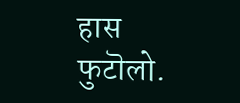हास फुटॊलो.